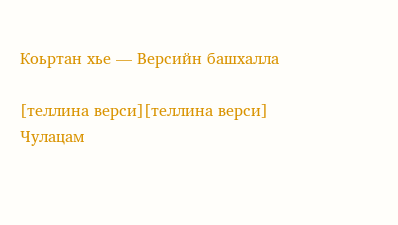Коьртан хье — Версийн башхалла

[теллина верси][теллина верси]
Чулацам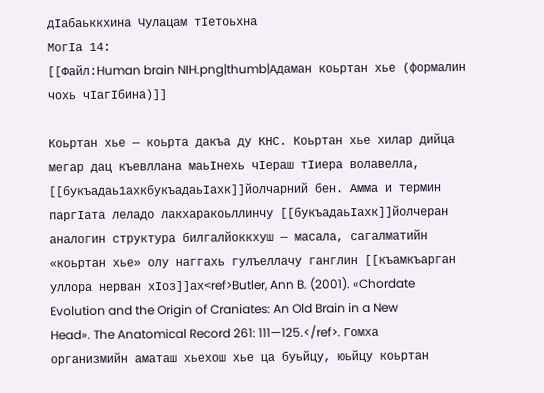дӀабаьккхина Чулацам тӀетоьхна
МогӀа 14:
[[Файл:Human brain NIH.png|thumb|Адаман коьртан хье (формалин чохь чӀагӀбина)]]

Коьртан хье — коьрта дакъа ду КНС. Коьртан хье хилар дийца мегар дац къевллана маьӀнехь чӀераш тӀиера волавелла, [[букъадаь1ахкбукъадаьӀахк]]йолчарний бен. Амма и термин паргӀата леладо лакхаракоьллинчу [[букъадаьӀахк]]йолчеран аналогин структура билгалйоккхуш — масала, сагалматийн «коьртан хье» олу наггахь гулъеллачу ганглин [[къамкъарган уллора нерван хӀоз]]ах<ref>Butler, Ann B. (2001). «Chordate Evolution and the Origin of Craniates: An Old Brain in a New Head». The Anatomical Record 261: 111—125.</ref>. Гомха организмийн аматаш хьехош хье ца буьйцу, юьйцу коьртан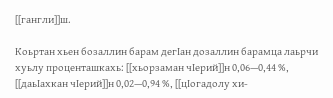[[гангли]]ш.

Коьртан хьен бозаллин барам дегӀан дозаллин барамца лаьрчи хуьлу проценташкахь: [[хьорзаман чӀерий]]н 0,06—0,44 %, [[даьӀахкан чӀерий]]н 0,02—0,94 %, [[цӀогадолу хи-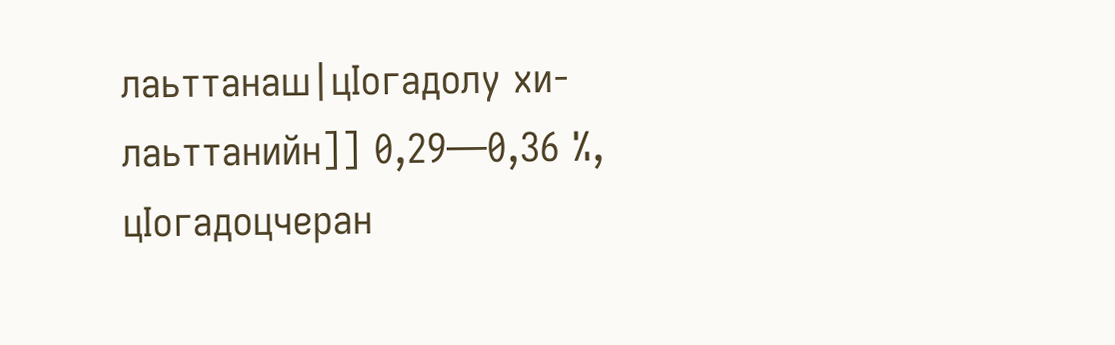лаьттанаш|цӀогадолу хи-лаьттанийн]] 0,29—0,36 %, цӀогадоцчеран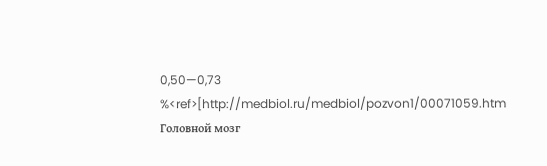0,50—0,73 %<ref>[http://medbiol.ru/medbiol/pozvon1/00071059.htm Головной мозг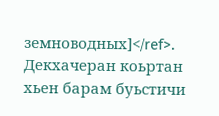земноводных]</ref>. Декхачеран коьртан хьен барам буьстичи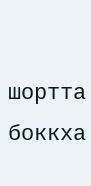шортта боккха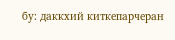бу: даккхий киткепарчеран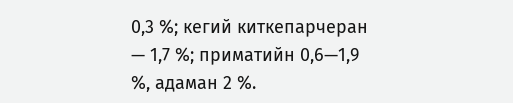0,3 %; кегий киткепарчеран — 1,7 %; приматийн 0,6—1,9 %, адаман 2 %.